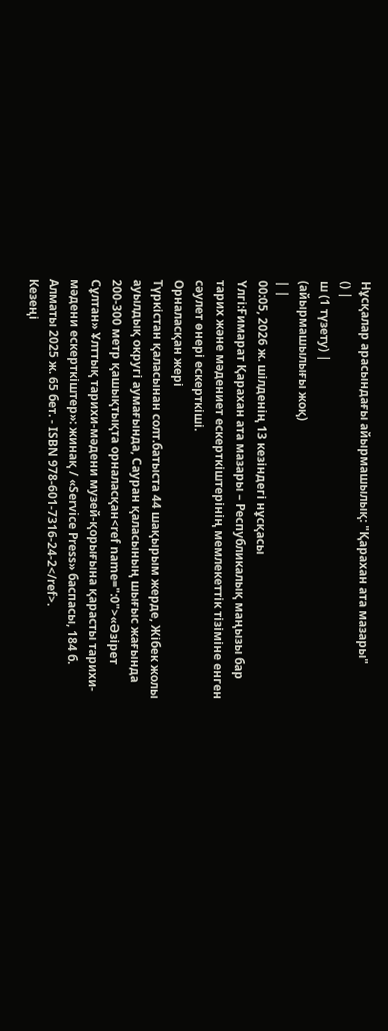Нұсқалар арасындағы айырмашылық: "Қарахан ата мазары"
() |
ш (1 түзету) |
(айырмашылығы жоқ)
| |
00:05, 2026 ж. шілденің 13 кезіндегі нұсқасы
Үлгі:Ғимарат Қарахан ата мазары – Республикалық маңызы бар тарих және мәдениет ескерткіштерінің мемлекеттік тізіміне енген сәулет өнері ескерткіші.
Орналасқан жері
Түркістан қаласынан солт.батыста 44 шақырым жерде, Жібек жолы ауылдық округі аумағында, Сауран қаласының шығыс жағында 200-300 метр қашықтықта орналасқан<ref name=":0">«Әзірет Сұлтан» Ұлттық тарихи-мәдени музей-қорығына қарасты тарихи-мәдени ескерткіштер»: жинақ / «Service Press» баспасы, 184 б. Алматы 2025 ж. 65 бет. - ISBN 978-601-7316-24-2</ref>.
Кезеңі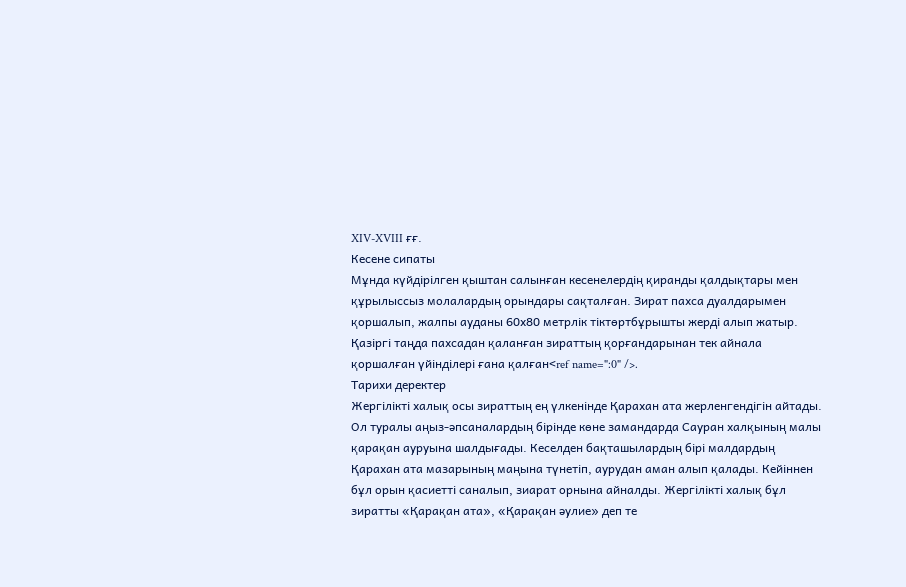XIV-XVIII ғғ.
Кесене сипаты
Мұнда күйдірілген қыштан салынған кесенелердің қиранды қалдықтары мен құрылыссыз молалардың орындары сақталған. Зират пахса дуалдарымен қоршалып, жалпы ауданы 60х80 метрлік тіктөртбұрышты жерді алып жатыр. Қазіргі таңда пахсадан қаланған зираттың қорғандарынан тек айнала қоршалған үйінділері ғана қалған<ref name=":0" />.
Тарихи деректер
Жергілікті халық осы зираттың ең үлкенінде Қарахан ата жерленгендігін айтады. Ол туралы аңыз-әпсаналардың бірінде көне замандарда Сауран халқының малы қарақан ауруына шалдығады. Кеселден бақташылардың бірі малдардың Қарахан ата мазарының маңына түнетіп, аурудан аман алып қалады. Кейіннен бұл орын қасиетті саналып, зиарат орнына айналды. Жергілікті халық бұл зиратты «Қарақан ата», «Қарақан әулие» деп те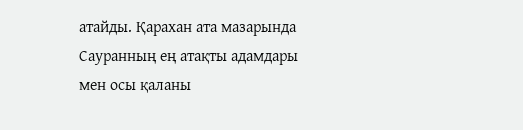атайды. Қарахан ата мазарында Сауранның ең атақты адамдары мен осы қаланы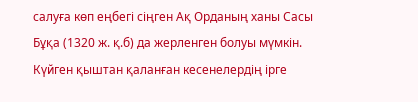салуға көп еңбегі сіңген Ақ Орданың ханы Сасы Бұқа (1320 ж. қ.б) да жерленген болуы мүмкін. Күйген қыштан қаланған кесенелердің ірге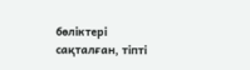бөліктері сақталған, тіпті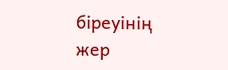біреуінің жер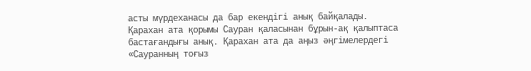асты мүрдеханасы да бар екендігі анық байқалады. Қарахан ата қорымы Сауран қаласынан бұрын-ақ қалыптаса бастағандығы анық. Қарахан ата да аңыз әңгімелердегі «Сауранның тоғыз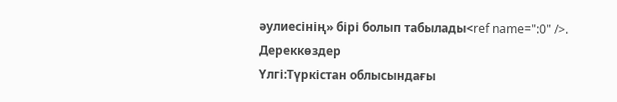әулиесінің» бірі болып табылады<ref name=":0" />.
Дереккөздер
Үлгі:Түркістан облысындағы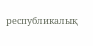республикалық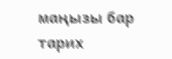маңызы бар тарих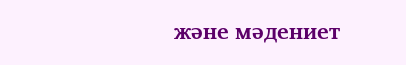және мәдениет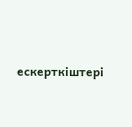ескерткіштері